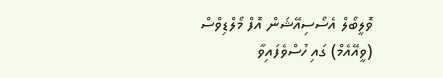ވޮލީބޯލް އެސޯސިއޭޝަން އޮފް މޯލްޑިވްސް (ވީއޭއެމް) ގައި ހުސްވެފައިވާ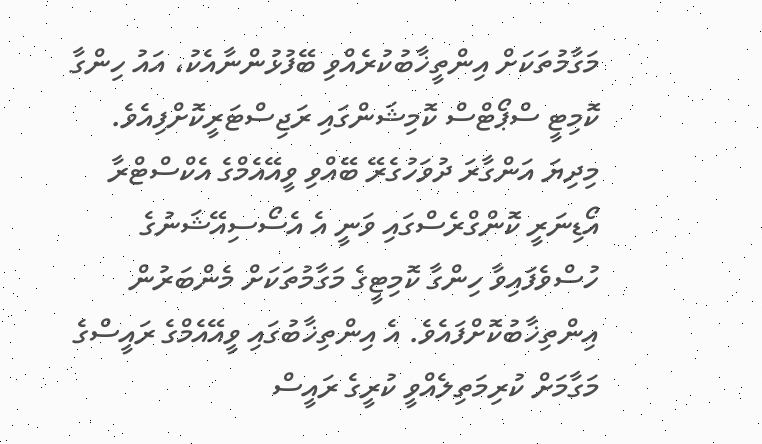މަގާމުތަކަށް އިންތީޚާބުކުރެއްވި ބޭފުޅުންނާއެކު، އައު ހިންގާ ކޮމިޓީ ސްޕޯޓްސް ކޮމިޝަންގައި ރަޖިސްޓަރީކޮށްފިއެވެ.
މިދިޔަ އަންގާރަ ދުވަހުގެރޭ ބޭއްވި ވީއޭއެމްގެ އެކްސްޓްރާ އޯޑިނަރީ ކޮންގްރެސްގައި ވަނީ އެ އެސޯސިއޭޝަނުގެ ހުސްވެފައިވާ ހިންގާ ކޮމިޓީގެ މަގާމުތަކަށް މެންބަރުން އިންތިޚާބުކޮށްފައެވެ. އެ އިންތިޚާބުގައި ވީއޭއެމްގެ ރައީސްގެ މަގާމަށް ކުރިމަތިލެއްވީ ކުރީގެ ރައީސް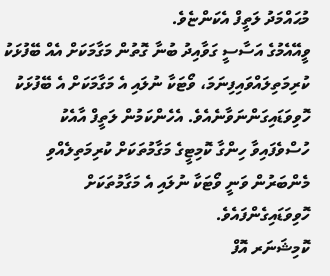މުޙައްމަދު ލަތީފް އެކަންޏެވެ.
ވީއޭއެމުގެ އަސާސީ ގަވާއިދު ބުނާ ގޮތުން މަގާމަކަށް އެއް ބޭފުޅަކު ކުރިމަތިލައްވައިފިނަމަ، ވޯޓަކާ ނުލައި އެ މަގާމަކަށް އެ ބޭފުޅަކު ހޮވިވަޑައިގަންނަވާނެއެވެ. އެހެންކަމުން ލަތީފް އާއެކު ހުސްވެފައިވާ ހިންގާ ކޮމިޓީގެ މަގާމުތަކަށް ކުރިމަތިލެއްވި މެންބަރުން ވަނީ ވޯޓަކާ ނުލައި އެ މަގާމުތަކަށް ހޮވިވަޑައިގެންފައެވެ.
ކޮމިޝަނަރ އޮފް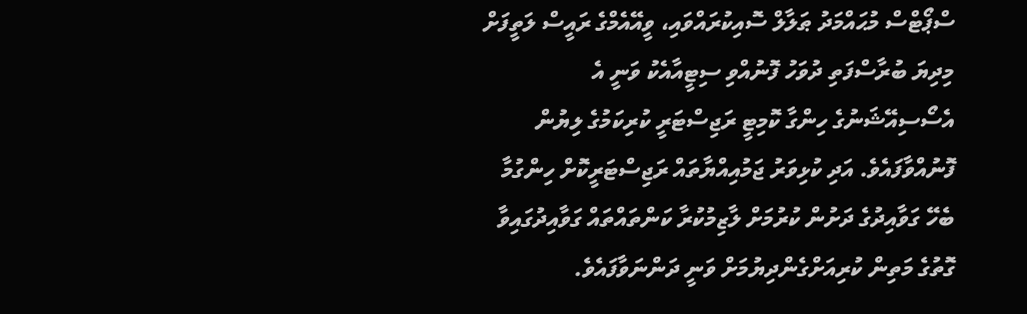ސްޕޯޓްސް މުޙައްމަދު ޠަލާލް ސޮއިކުރައްވައި، ވީއޭއެމްގެ ރައީސް ލަތީފަށް މިދިޔަ ބުރާސްފަތި ދުވަހު ފޮނުއްވި ސިޓީއާއެކު ވަނީ އެ އެސޯސިއޭޝަނުގެ ހިންގާ ކޮމިޓީ ރަޖިސްޓަރީ ކުރިކަމުގެ ލިޔުން ފޮނުއްވާފައެވެ. އަދި ކުޅިވަރު ޖަމުއިއްޔާތައް ރަޖިސްޓަރީކޮށް ހިންގުމާ ބެހޭ ގަވާއިދުގެ ދަށުން ކުރުމަށް ލާޒިމުކުރާ ކަންތައްތައް ގަވާއިދުގައިވާ ގޮތުގެ މަތިން ކުރިއަށްގެންދިޔުމަށް ވަނީ ދަންނަވާފައެވެ.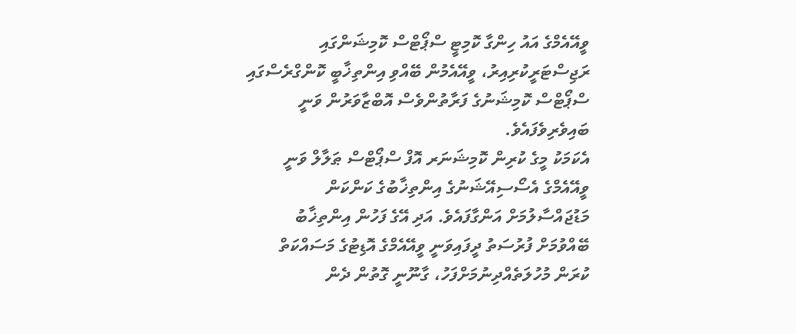ވީއޭއެމްގެ އައު ހިންގާ ކޮމިޓީ ސްޕޯޓްސް ކޮމިޝަންގައި ރަޖިސްޓަރީކުރިއިރު، ވީއޭއެމުން ބޭއްވި އިންތިޚާބީ ކޮންގްރެސްގައި ސްޕޯޓްސް ކޮމިޝަނުގެ ފަރާތުންވެސް އޮބްޒާވަރުން ވަނީ ބައިވެރިވެފައެވެ.
އެކަމަކު މީގެ ކުރިން ކޮމިޝަނަރ އޮފް ސްޕޯޓްސް ޠަލާލް ވަނީ ވީއޭއެމްގެ އެސޯސިއޭޝަނުގެ އިންތިޚާބުގެ ކަންކަން މަޑުޖައްސާލުމަށް އަންގާފައެވެ. އަދި އޭގެ ފަހުން އިންތިޚާބު ބޭއްވުމަށް ފުރުސަތު ދީފައިވަނީ ވީއޭއެމްގެ އޮޑިޓުގެ މަސައްކަތް ކުރަން މުހުލަތެއްދިނުމަށްފަހު، ގާނޫނީ ގޮތުން ދެން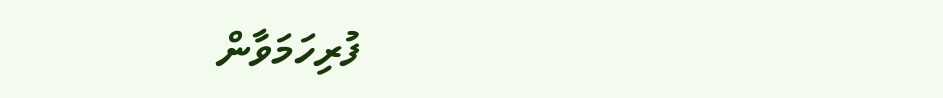ފުރިހަމަވާން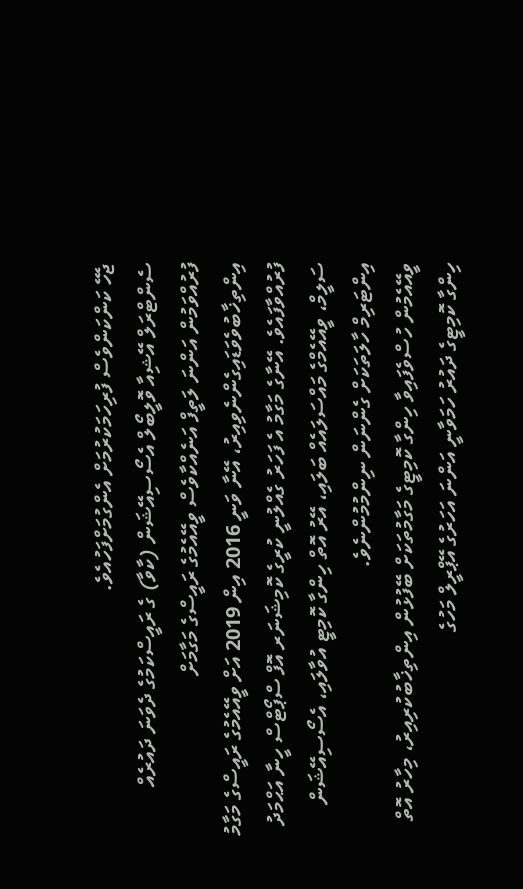ޖެހޭ ކަންކަންވެސް ފުރިހަމަކުރުމަށް އެންގުމަށްފަހުއެވެ.
ސެންޓްރަލް އޭޝިއާ ވޮލީބޯލް އެސޯސިއޭޝަން (ކާވާ) ގެ ރައީސްކަމުގެ ދެވަނަ ދައުރެއް ފުރުއްވަމުން އަންނަ ލަތީފް އަނެއްކާވެސް ވީއޭއެމުގެ ރައީސްގެ މަގާމަށް އިންތިޚާބުވެވަޑައިގެންނެވިއިރު، އޭނާ ވަނީ 2016 އިން 2019 އަށް ވީއޭއެމުގެ ރައީސްގެ މަގާމު ފުރުއްވާފައެވެ. އޭނާގެ މަގާމު އެ ފަހަރު ގެއްލުނީ ކުރީގެ ކޮމިޝަނަރ އޮފް ސްޕޯޓްސް ހީނާ އަޙްމަދު ސަލީމް، ވީއޭއެމްގެ މައްސަލައެއް ބަލައި، އޭރު އޮތް ހިންގާ ކޮމިޓީ އުވާލައި، އެސޯސިއޭޝަން އިންޓަރިމް ހާލަތަކަށް ގެންނަން ނިންމުމުންނެވެ.
ވީއޭއެމުން ހުސްވެފައިވާ ހިންގާ ކޮމިޓީގެ މަގާމުތަކަށް ބޭފުޅުން އިންތިޚާބުކުރިއިރު، މިހާރު އޮތް ހިންގާ ކޮމިޓީގެ ދައުރު ހަމަވާނީ އަންނަ އަހަރުގެ އޭޕްރީލް މަހުގެ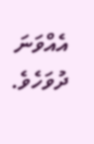އެއްވަނަ ދުވަހެވެ.